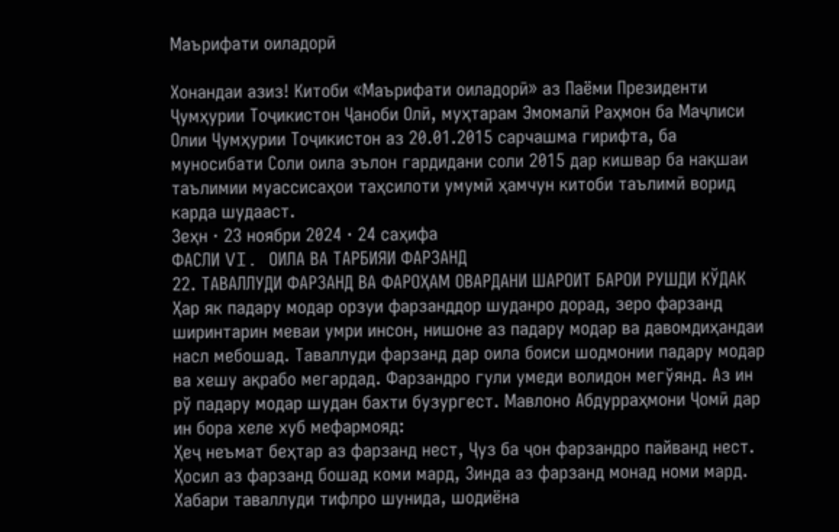Маърифати оиладорӣ

Хонандаи азиз! Китоби «Маърифати оиладорӣ» аз Паёми Президенти Ҷумҳурии Тоҷикистон Ҷаноби Олӣ, муҳтарам Эмомалӣ Раҳмон ба Маҷлиси Олии Ҷумҳурии Тоҷикистон аз 20.01.2015 сарчашма гирифта, ба муносибати Соли оила эълон гардидани соли 2015 дар кишвар ба нақшаи таълимии муассисаҳои таҳсилоти умумӣ ҳамчун китоби таълимӣ ворид карда шудааст.
Зеҳн · 23 ноябри 2024 · 24 саҳифа
ФАСЛИ VI. ОИЛА ВА ТАРБИЯИ ФАРЗАНД
22. ТАВАЛЛУДИ ФАРЗАНД ВА ФАРОҲАМ ОВАРДАНИ ШАРОИТ БАРОИ РУШДИ КЎДАК
Ҳар як падару модар орзуи фарзанддор шуданро дорад, зеро фарзанд ширинтарин меваи умри инсон, нишоне аз падару модар ва давомдиҳандаи насл мебошад. Таваллуди фарзанд дар оила боиси шодмонии падару модар ва хешу ақрабо мегардад. Фарзандро гули умеди волидон мегўянд. Аз ин рў падару модар шудан бахти бузургест. Мавлоно Абдурраҳмони Ҷомӣ дар ин бора хеле хуб мефармояд:
Ҳеҷ неъмат беҳтар аз фарзанд нест, Ҷуз ба ҷон фарзандро пайванд нест. Ҳосил аз фарзанд бошад коми мард, Зинда аз фарзанд монад номи мард.
Хабари таваллуди тифлро шунида, шодиёна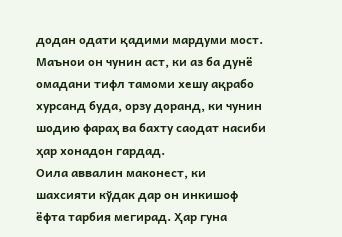додан одати қадими мардуми мост. Маънои он чунин аст, ки аз ба дунё омадани тифл тамоми хешу ақрабо хурсанд буда, орзу доранд, ки чунин шодию фараҳ ва бахту саодат насиби ҳар хонадон гардад.
Оила аввалин маконест, ки шахсияти кўдак дар он инкишоф ёфта тарбия мегирад. Ҳар гуна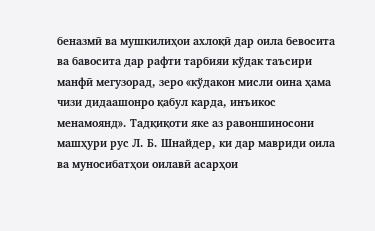беназмӣ ва мушкилиҳои ахлоқӣ дар оила бевосита ва бавосита дар рафти тарбияи кўдак таъсири манфӣ мегузорад, зеро «кўдакон мисли оина ҳама чизи дидаашонро қабул карда, инъикос менамоянд». Тадқиқоти яке аз равоншиносони машҳури рус Л. Б. Шнайдер, ки дар мавриди оила ва муносибатҳои оилавӣ асарҳои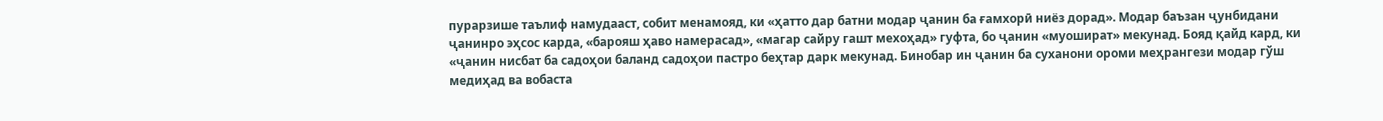пурарзише таълиф намудааст, собит менамояд, ки «ҳатто дар батни модар ҷанин ба ғамхорӣ ниёз дорад». Модар баъзан ҷунбидани ҷанинро эҳсос карда, «барояш ҳаво намерасад», «магар сайру гашт мехоҳад» гуфта, бо ҷанин «муошират» мекунад. Бояд қайд кард, ки «ҷанин нисбат ба садоҳои баланд садоҳои пастро беҳтар дарк мекунад. Бинобар ин ҷанин ба суханони ороми меҳрангези модар гўш медиҳад ва вобаста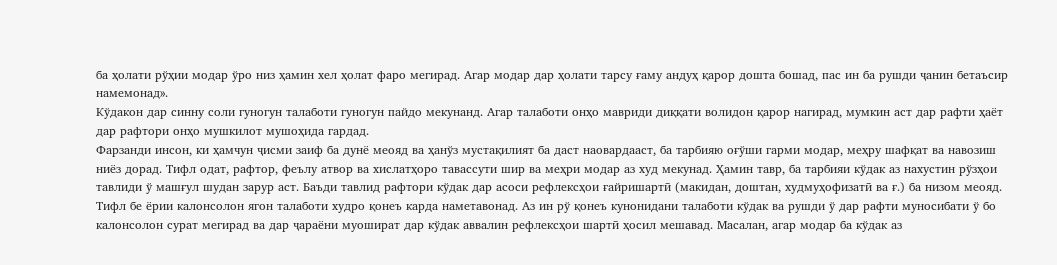ба ҳолати рўҳии модар ўро низ ҳамин хел ҳолат фаро мегирад. Агар модар дар ҳолати тарсу ғаму андуҳ қарор дошта бошад, пас ин ба рушди ҷанин бетаъсир намемонад».
Кўдакон дар синну соли гуногун талаботи гуногун пайдо мекунанд. Агар талаботи онҳо мавриди диққати волидон қарор нагирад, мумкин аст дар рафти ҳаёт дар рафтори онҳо мушкилот мушоҳида гардад.
Фарзанди инсон, ки ҳамчун ҷисми заиф ба дунё меояд ва ҳанўз мустақилият ба даст наовардааст, ба тарбияю оғўши гарми модар, меҳру шафқат ва навозиш ниёз дорад. Тифл одат, рафтор, феълу атвор ва хислатҳоро тавассути шир ва меҳри модар аз худ мекунад. Ҳамин тавр, ба тарбияи кўдак аз нахустин рўзҳои тавлиди ў машғул шудан зарур аст. Баъди тавлид рафтори кўдак дар асоси рефлексҳои ғайришартӣ (макидан, доштан, худмуҳофизатӣ ва ғ.) ба низом меояд.
Тифл бе ёрии калонсолон ягон талаботи худро қонеъ карда наметавонад. Аз ин рў қонеъ кунонидани талаботи кўдак ва рушди ў дар рафти муносибати ў бо калонсолон сурат мегирад ва дар ҷараёни муошират дар кўдак аввалин рефлексҳои шартӣ ҳосил мешавад. Масалан, агар модар ба кўдак аз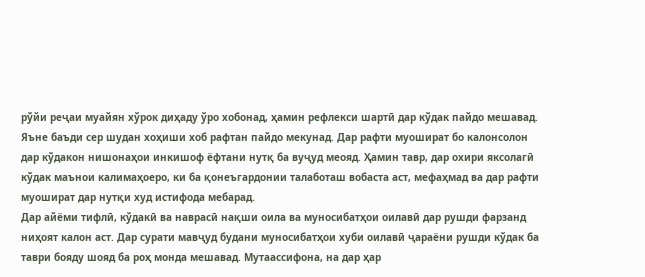рўйи реҷаи муайян хўрок диҳаду ўро хобонад, ҳамин рефлекси шартӣ дар кўдак пайдо мешавад. Яъне баъди сер шудан хоҳиши хоб рафтан пайдо мекунад. Дар рафти муошират бо калонсолон дар кўдакон нишонаҳои инкишоф ёфтани нутқ ба вуҷуд меояд. Ҳамин тавр, дар охири яксолагӣ кўдак маънои калимаҳоеро, ки ба қонеъгардонии талаботаш вобаста аст, мефаҳмад ва дар рафти муошират дар нутқи худ истифода мебарад.
Дар айёми тифлӣ, кўдакӣ ва наврасӣ нақши оила ва муносибатҳои оилавӣ дар рушди фарзанд ниҳоят калон аст. Дар сурати мавҷуд будани муносибатҳои хуби оилавӣ ҷараёни рушди кўдак ба таври бояду шояд ба роҳ монда мешавад. Мутаассифона, на дар ҳар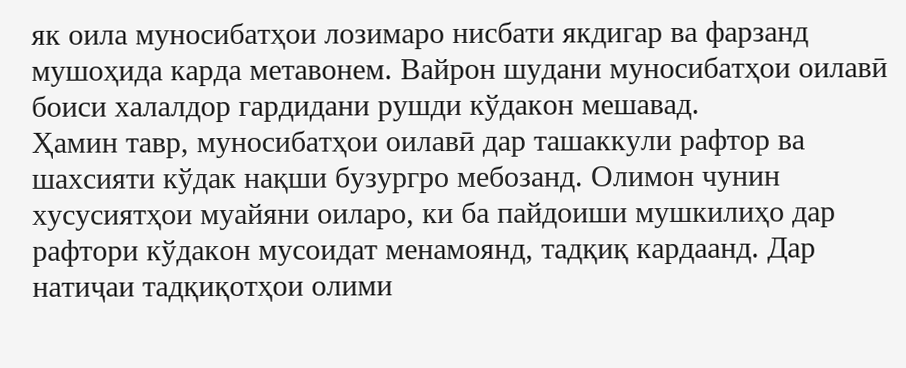як оила муносибатҳои лозимаро нисбати якдигар ва фарзанд мушоҳида карда метавонем. Вайрон шудани муносибатҳои оилавӣ боиси халалдор гардидани рушди кўдакон мешавад.
Ҳамин тавр, муносибатҳои оилавӣ дар ташаккули рафтор ва шахсияти кўдак нақши бузургро мебозанд. Олимон чунин хусусиятҳои муайяни оиларо, ки ба пайдоиши мушкилиҳо дар рафтори кўдакон мусоидат менамоянд, тадқиқ кардаанд. Дар натиҷаи тадқиқотҳои олими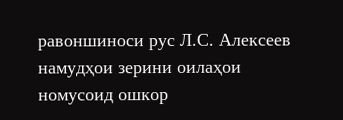равоншиноси рус Л.С. Алексеев намудҳои зерини оилаҳои номусоид ошкор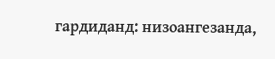гардиданд: низоангезанда,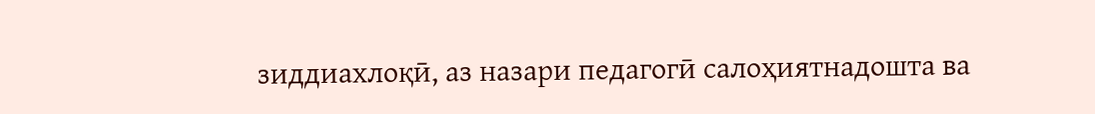зиддиахлоқӣ, аз назари педагогӣ салоҳиятнадошта ва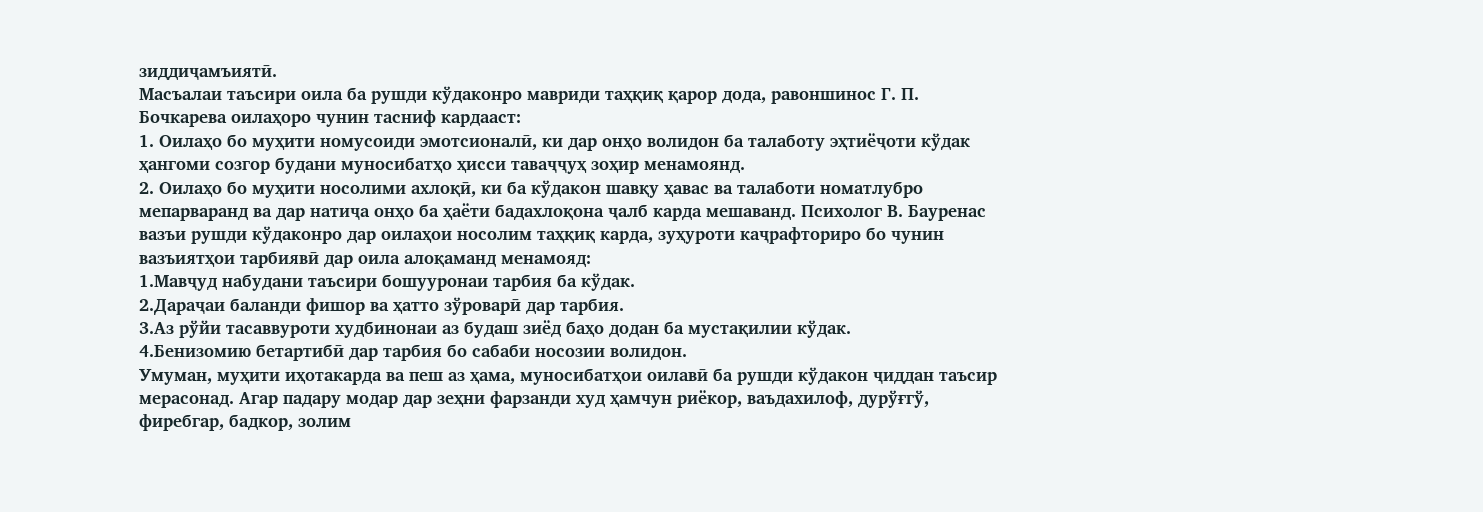зиддиҷамъиятӣ.
Масъалаи таъсири оила ба рушди кўдаконро мавриди таҳқиқ қарор дода, равоншинос Г. П. Бочкарева оилаҳоро чунин тасниф кардааст:
1. Оилаҳо бо муҳити номусоиди эмотсионалӣ, ки дар онҳо волидон ба талаботу эҳтиёҷоти кўдак ҳангоми созгор будани муносибатҳо ҳисси таваҷҷуҳ зоҳир менамоянд.
2. Оилаҳо бо муҳити носолими ахлоқӣ, ки ба кўдакон шавқу ҳавас ва талаботи номатлубро мепарваранд ва дар натиҷа онҳо ба ҳаёти бадахлоқона ҷалб карда мешаванд. Психолог В. Бауренас вазъи рушди кўдаконро дар оилаҳои носолим таҳқиқ карда, зуҳуроти каҷрафториро бо чунин вазъиятҳои тарбиявӣ дар оила алоқаманд менамояд:
1.Мавҷуд набудани таъсири бошууронаи тарбия ба кўдак.
2.Дараҷаи баланди фишор ва ҳатто зўроварӣ дар тарбия.
3.Аз рўйи тасаввуроти худбинонаи аз будаш зиёд баҳо додан ба мустақилии кўдак.
4.Бенизомию бетартибӣ дар тарбия бо сабаби носозии волидон.
Умуман, муҳити иҳотакарда ва пеш аз ҳама, муносибатҳои оилавӣ ба рушди кўдакон ҷиддан таъсир мерасонад. Агар падару модар дар зеҳни фарзанди худ ҳамчун риёкор, ваъдахилоф, дурўғгў, фиребгар, бадкор, золим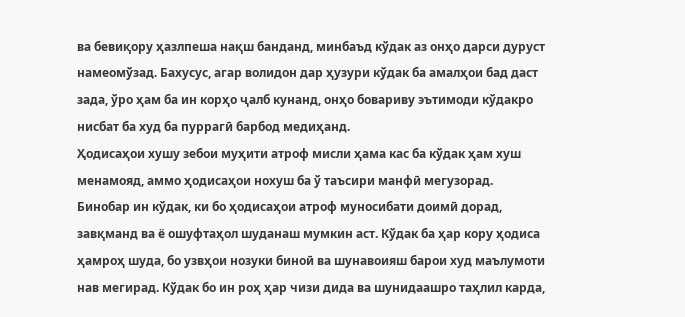ва бевиқору ҳазлпеша нақш банданд, минбаъд кўдак аз онҳо дарси дуруст намеомўзад. Бахусус, агар волидон дар ҳузури кўдак ба амалҳои бад даст зада, ўро ҳам ба ин корҳо ҷалб кунанд, онҳо бовариву эътимоди кўдакро нисбат ба худ ба пуррагӣ барбод медиҳанд.
Ҳодисаҳои хушу зебои муҳити атроф мисли ҳама кас ба кўдак ҳам хуш менамояд, аммо ҳодисаҳои нохуш ба ў таъсири манфӣ мегузорад. Бинобар ин кўдак, ки бо ҳодисаҳои атроф муносибати доимӣ дорад, завқманд ва ё ошуфтаҳол шуданаш мумкин аст. Кўдак ба ҳар кору ҳодиса ҳамроҳ шуда, бо узвҳои нозуки биноӣ ва шунавоияш барои худ маълумоти нав мегирад. Кўдак бо ин роҳ ҳар чизи дида ва шунидаашро таҳлил карда,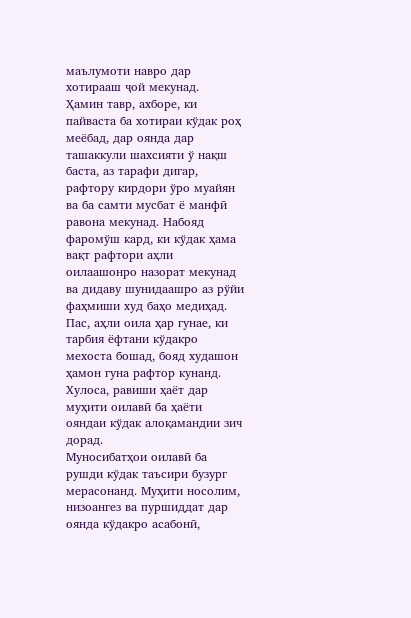маълумоти навро дар хотирааш ҷой мекунад.
Ҳамин тавр, ахборе, ки пайваста ба хотираи кўдак роҳ меёбад, дар оянда дар ташаккули шахсияти ў нақш баста, аз тарафи дигар, рафтору кирдори ўро муайян ва ба самти мусбат ё манфӣ равона мекунад. Набояд фаромўш кард, ки кўдак ҳама вақт рафтори аҳли оилаашонро назорат мекунад ва дидаву шунидаашро аз рўйи фаҳмиши худ баҳо медиҳад. Пас, аҳли оила ҳар гунае, ки тарбия ёфтани кўдакро мехоста бошад, бояд худашон ҳамон гуна рафтор кунанд. Хулоса, равиши ҳаёт дар муҳити оилавӣ ба ҳаёти ояндаи кўдак алоқамандии зич дорад.
Муносибатҳои оилавӣ ба рушди кўдак таъсири бузург мерасонанд. Муҳити носолим, низоангез ва пуршиддат дар оянда кўдакро асабонӣ,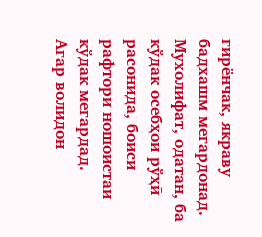гирёнчак, якраву бадхашм мегардонад. Мухолифат, одатан, ба кўдак осебҳои рўҳӣ расонида, боиси рафтори ношоистаи кўдак мегардад.
Агар волидон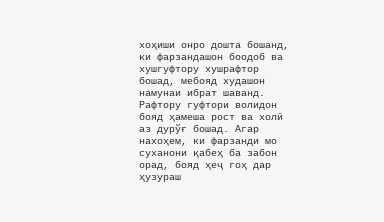хоҳиши онро дошта бошанд, ки фарзандашон боодоб ва хушгуфтору хушрафтор бошад, мебояд худашон намунаи ибрат шаванд. Рафтору гуфтори волидон бояд ҳамеша рост ва холӣ аз дурўғ бошад. Агар нахоҳем, ки фарзанди мо суханони қабеҳ ба забон орад, бояд ҳеҷ гоҳ дар ҳузураш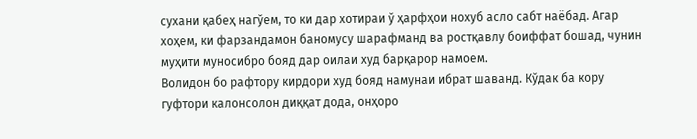сухани қабеҳ нагўем, то ки дар хотираи ў ҳарфҳои нохуб асло сабт наёбад. Агар хоҳем, ки фарзандамон баномусу шарафманд ва ростқавлу боиффат бошад, чунин муҳити муносибро бояд дар оилаи худ барқарор намоем.
Волидон бо рафтору кирдори худ бояд намунаи ибрат шаванд. Кўдак ба кору гуфтори калонсолон диққат дода, онҳоро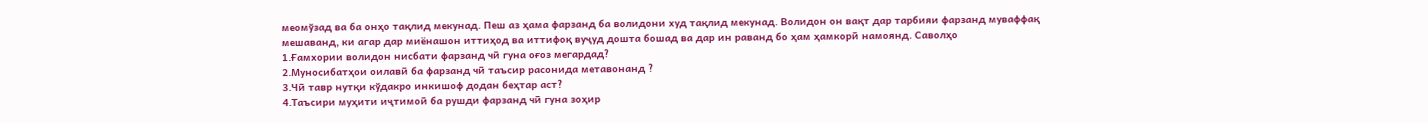меомўзад ва ба онҳо тақлид мекунад. Пеш аз ҳама фарзанд ба волидони худ тақлид мекунад. Волидон он вақт дар тарбияи фарзанд муваффақ мешаванд, ки агар дар миёнашон иттиҳод ва иттифоқ вуҷуд дошта бошад ва дар ин раванд бо ҳам ҳамкорӣ намоянд. Саволҳо
1.Ғамхории волидон нисбати фарзанд чӣ гуна оғоз мегардад?
2.Муносибатҳои оилавӣ ба фарзанд чӣ таъсир расонида метавонанд ?
3.Чӣ тавр нутқи кўдакро инкишоф додан беҳтар аст?
4.Таъсири муҳити иҷтимоӣ ба рушди фарзанд чӣ гуна зоҳир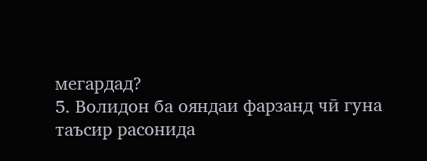мегардад?
5. Волидон ба ояндаи фарзанд чӣ гуна таъсир расонида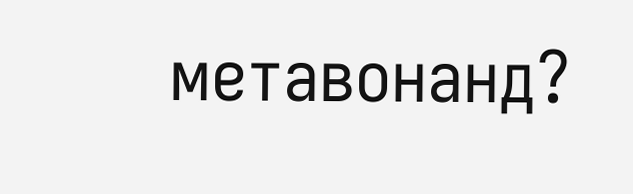метавонанд?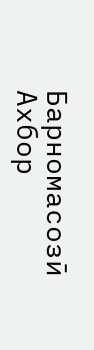Барномасозӣ
Ахбор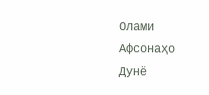Олами Афсонаҳо
Дунё